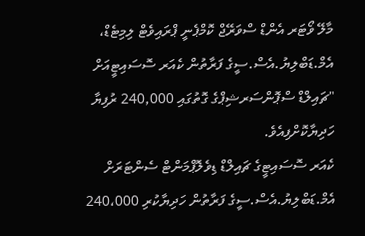މާލޭ ވޯޓަރ އެންޑް ސްވަރޭޖް ކޮމްޕެނީ ޕްރައިވެޓް ލިމިޓެޑް، އެމް.ޑަބްލިޔު.އެސް.ސީގެ ފަރާތުން ކެއަރ ސޮސައިޓީއަށް "ޗައިލްޑް ސްޕޮންސަރޝިޕްގެ ގޮތުގައި 240,000 ރުފިޔާ ހަދިޔާކޮށްފިއެވެ.
ކެއަރ ސޮސައިޓީގެ ޗައިލްޑް ޑިވެލޮޕްމަންޓް ސެންޓަރަށް އެމް.ޑަބްލިޔު.އެސް.ސީގެ ފަރާތުން ހަދިޔާކުރި 240،000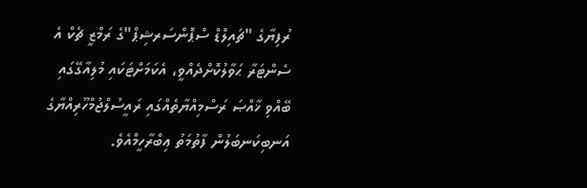ރުފިޔާގެ "ޗައިލްޑް ސްޕޮންސަރޝިޕް"ގެ ރަމްޒީ ޗެކް އެ ސެންޓަރާ ޙަވާލުކޮށްދެއްވީ، އެކަމަށްޓަކައި މުލިއާގޭގައި ބޭއްވި ޚާއްޞަ ރަސްމިއްޔާތެއްގައި ރައީސުލްޖުމްހޫރިއްޔާގެ އަނބިކަނބަލުން ފާތުމަތު ޢިބްރާހީމްއެވެ.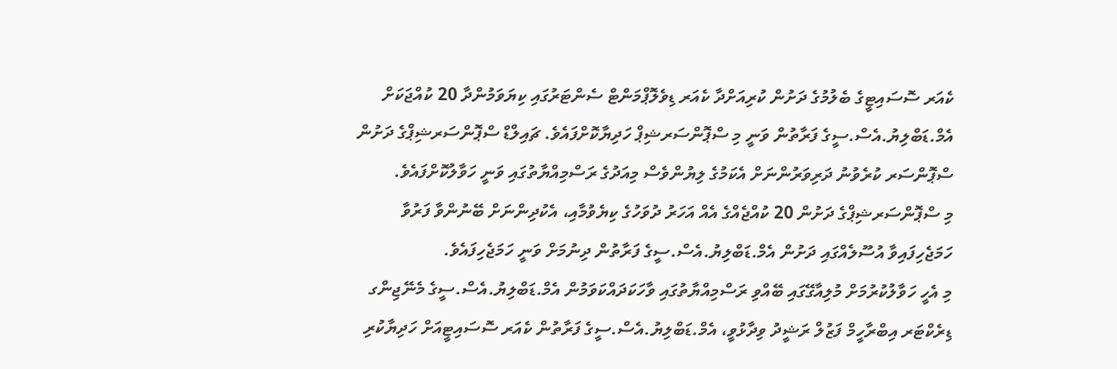ކެއަރ ސޮސައިޓީގެ ބެލުމުގެ ދަށުން ކުރިއަށްދާ ކެއަރ ޑިވެލޮޕްމަންޓް ސެންޓަރުގައި ކިޔަވަމުންދާ 20 ކުއްޖަކަށް އެމް.ޑަބްލިޔު.އެސް.ސީގެ ފަރާތުން ވަނީ މި ސްޕޮންސަރޝިޕް ހަދިޔާކޮށްފައެވެ. ޗައިލްޑް ސްޕޮންސަރޝިޕްގެ ދަށުން ސްޕޮންސަރ ކުރެވުނު ދަރިވަރުންނަށް އެކަމުގެ ލިޔުންވެސް މިއަދުގެ ރަސްމިއްޔާތުގައި ވަނީ ހަވާލުކޮށްފައެވެ.
މި ސްޕޮންސަރޝިޕްގެ ދަށުން 20 ކުއްޖެއްގެ އެއް އަހަރު ދުވަހުގެ ކިޔެވުމާއި، އެކުދިންނަށް ބޭނުންވާ ފަރުވާ ހަމަޖެހިފައިވާ އުސޫލެއްގައި ދަށުން އެމް.ޑަބްލިޔު.އެސް.ސީގެ ފަރާތުން ދިނުމަށް ވަނީ ހަމަޖެހިފައެވެ.
މި އެހީ ހަވާލުކުރުމަށް މުލިއާގޭގައި ބޭއްވި ރަސްމިއްޔާތުގައި ވާހަކަދައްކަވަމުން އެމް.ޑަބްލިޔު.އެސް.ސީގެ މެނޭޖިންގ ޑިރެކްޓަރ އިބްރާހީމް ފަޒުލް ރަޝީދު ވިދާޅުވީ، އެމް.ޑަބްލިޔު.އެސް.ސީގެ ފަރާތުން ކެއަރ ސޮސައިޓީއަށް ހަދިޔާކުރި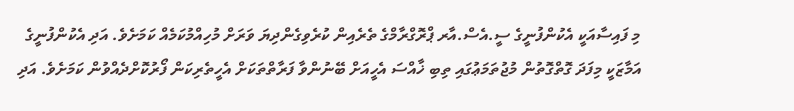މި ފައިސާއަކީ އެކުންފުނީގެ ސީ.އެސް.އާރ ޕްރޮގްރާމްގެ ތެރެއިން ކުރެވިގެންދިޔަ ވަރަށް މުހިއްމުކަމެއް ކަމަށެވެ. އަދި އެކުންފުނީގެ އަމާޒަކީ މިފަދަ ގޮތްގޮތުން މުޖުތަމަޢުގައި ތިބި ޚާއްސަ އެހީއަށް ބޭނުންވާ ފަރާތްތަކަށް އެހީތެރިކަން ފޯރުކޮށްދެއްވުން ކަމަށެވެ. އަދި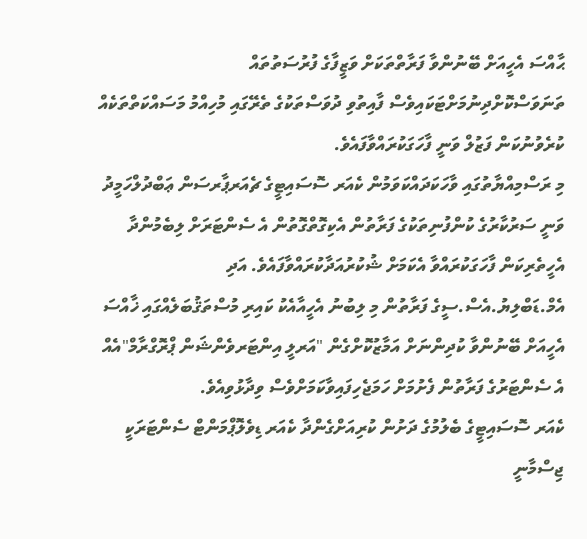ޙާއްސަ އެހީއަށް ބޭނުންވާ ފަރާތްތަކަށް ވަޒީފާގެ ފުރުސަތުތައް ތަނަވަސްކޮށްދިނުމަށްޓަކައިވެސް ފާއިތުވި ދުވަސްތަކުގެ ތެރޭގައި މުހިއްމު މަސައްކަތްތަކެއް ކުރެވުނުކަން ފަޒުލް ވަނީ ފާހަގަކުރައްވާފައެވެ.
މި ރަސްމިއްޔާތުގައި ވާހަކަދައްކަވަމުން ކެއަރ ސޮސައިޓީގެ ޗެއަރޕާރސަން ޢަބްދުލްހަމީދު ވަނީ ސަރުކާރުގެ ކުންފުނިތަކުގެ ފަރާތުން އެކިގޮތްގޮތުން އެ ސެންޓަރަށް ލިބެމުންދާ އެހީތެރިކަން ފާހަގަކުރައްވާ އެކަމަށް ޝުކުރުއަދާކުރައްވާފައެވެ. އަދި އެމް.ޑަބްލިޔު.އެސް.ސީގެ ފަރާތުން މި ލިބުނު އެހީއާއެކު ކައިރި މުސްތަޤުބަލެއްގައި ޚާއްސަ އެހީއަށް ބޭނުންވާ ކުދިންނަށް އަމާޒުކޮށްގެން "އަރލީ އިންޓަރވެންޝަން ޕްރޮގްރާމް"އެއް އެ ސެންޓަރުގެ ފަރާތުން ފެށުމަށް ހަމަޖެހިފައިވާކަމަށްވެސް ވިދާޅުވިއެވެ.
ކެއަރ ސޮސައިޓީގެ ބެލުމުގެ ދަށުން ކުރިއަށްގެންދާ ކެއަރ ޑިވެލޮޕްމަންޓް ސެންޓަރަކީ ޖިސްމާނީ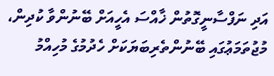އަދި ނަފްސާނީގޮތުން ޚާއްސަ އެހީއަށް ބޭނުންވާ ކުދިން، މުޖުތަމަޢުގައި ބޭނުންތެރިބަޔަކަށް ހެދުމުގެ މުހިއްމު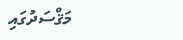މަޤްސަދުގައި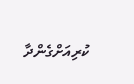ކުރިއަށްގެންދާ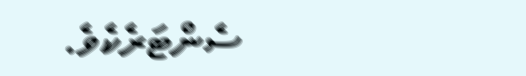ސެންޓަރެކެވެ.